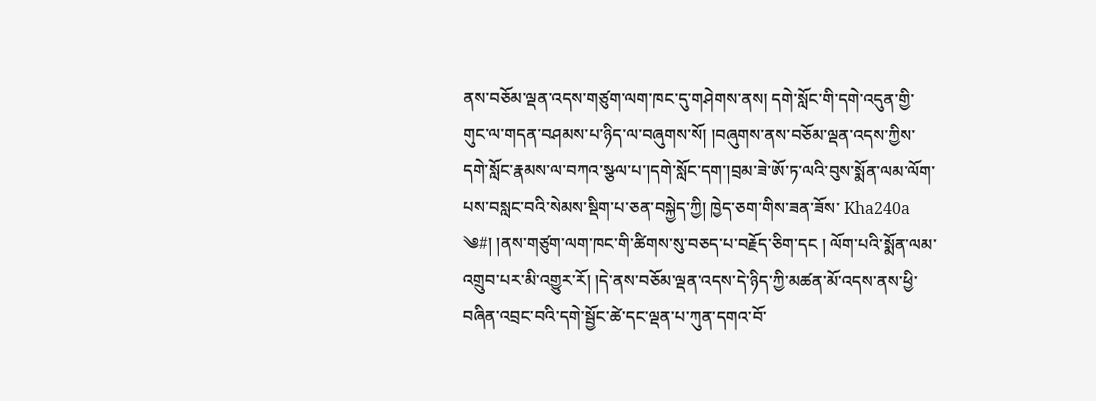ནས་བཅོམ་ལྡན་འདས་གཙུག་ལག་ཁང་དུ་གཤེགས་ནས། དགེ་སློང་གི་དགེ་འདུན་གྱི་གུང་ལ་གདན་བཤམས་པ་ཉིད་ལ་བཞུགས་སོ། །བཞུགས་ནས་བཅོམ་ལྡན་འདས་ཀྱིས་དགེ་སློང་རྣམས་ལ་བཀའ་སྩལ་པ་།དགེ་སློང་དག་།བྲམ་ཟེ་ཨོ་ཏ་ལའི་བུས་སྨོན་ལམ་ལོག་པས་བསླང་བའི་སེམས་སྡིག་པ་ཅན་བསྐྱེད་ཀྱི། ཁྱེད་ཅག་གིས་ཟན་ཟོས་ Kha240a ༄#། །ནས་གཙུག་ལག་ཁང་གི་ཚིགས་སུ་བཅད་པ་བརྗོད་ཅིག་དང ། ལོག་པའི་སྨོན་ལམ་འགྲུབ་པར་མི་འགྱུར་རོ། །དེ་ནས་བཅོམ་ལྡན་འདས་དེ་ཉིད་ཀྱི་མཚན་མོ་འདས་ནས་ཕྱི་བཞིན་འབྲང་བའི་དགེ་སྦྱོང་ཚེ་དང་ལྡན་པ་ཀུན་དགའ་བོ་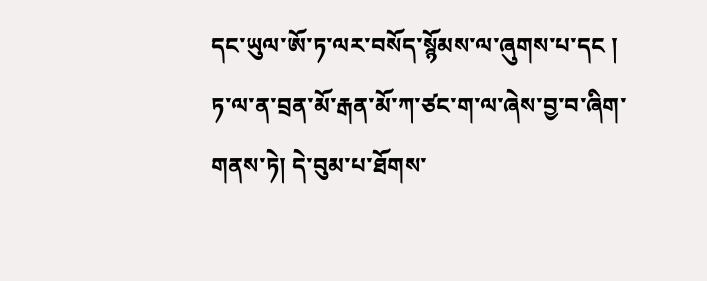དང་ཡུལ་ཨོ་ཏ་ལར་བསོད་སྙོམས་ལ་ཞུགས་པ་དང ། ཏ་ལ་ན་བྲན་མོ་རྒན་མོ་ཀ་ཙང་ག་ལ་ཞེས་བྱ་བ་ཞིག་གནས་ཏེ། དེ་བུམ་པ་ཐོགས་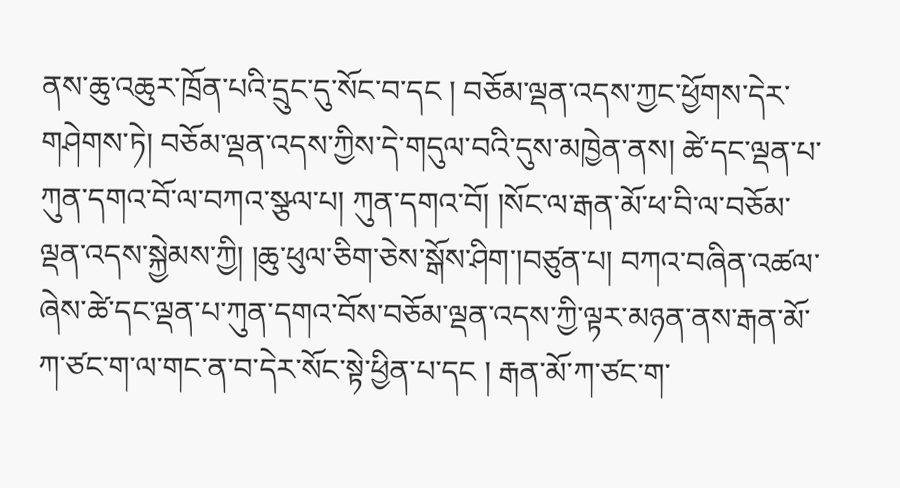ནས་ཆུ་འཆུར་ཁྲོན་པའི་དྲུང་དུ་སོང་བ་དང ། བཅོམ་ལྡན་འདས་ཀྱང་ཕྱོགས་དེར་གཤེགས་ཏེ། བཅོམ་ལྡན་འདས་ཀྱིས་དེ་གདུལ་བའི་དུས་མཁྱེན་ནས། ཚེ་དང་ལྡན་པ་ཀུན་དགའ་བོ་ལ་བཀའ་སྩལ་པ། ཀུན་དགའ་བོ། །སོང་ལ་རྒན་མོ་ཕ་བི་ལ་བཅོམ་ལྡན་འདས་སྐྱེམས་ཀྱི། །ཆུ་ཕུལ་ཅིག་ཅེས་སྒོས་ཤིག་།བཙུན་པ། བཀའ་བཞིན་འཚལ་ཞེས་ཚེ་དང་ལྡན་པ་ཀུན་དགའ་བོས་བཅོམ་ལྡན་འདས་ཀྱི་ལྟར་མཉན་ནས་རྒན་མོ་ཀ་ཙང་ག་ལ་གང་ན་བ་དེར་སོང་སྟེ་ཕྱིན་པ་དང ། རྒན་མོ་ཀ་ཙང་ག་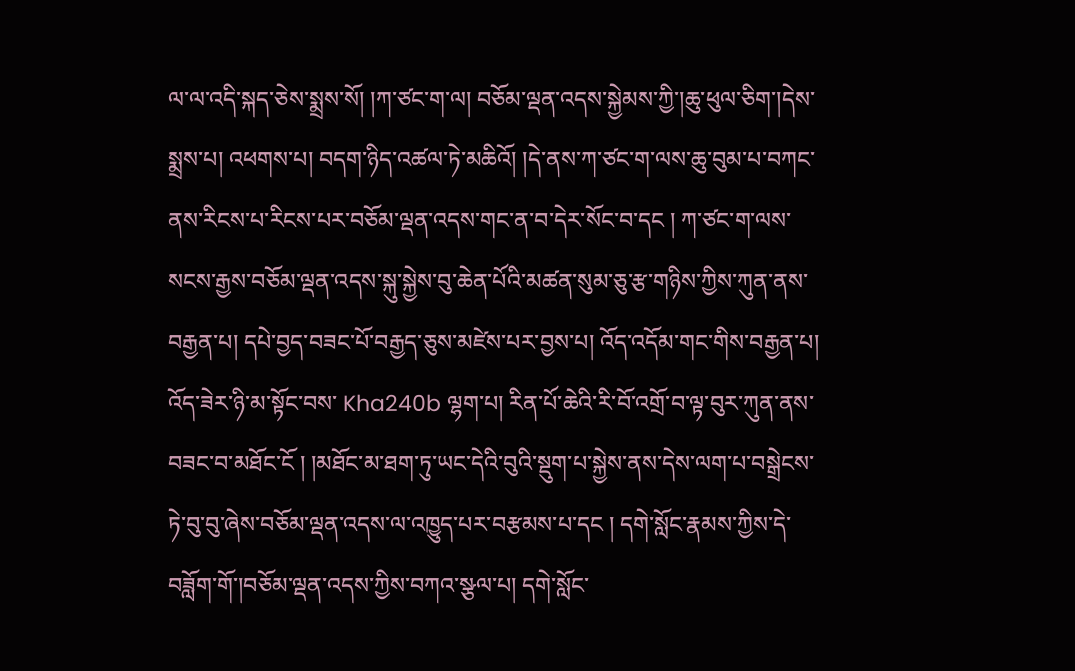ལ་ལ་འདི་སྐད་ཅེས་སྨྲས་སོ། །ཀ་ཙང་ག་ལ། བཅོམ་ལྡན་འདས་སྐྱེམས་ཀྱི་།ཆུ་ཕུལ་ཅིག་།དེས་སྨྲས་པ། འཕགས་པ། བདག་ཉིད་འཚལ་ཏེ་མཆིའོ། །དེ་ནས་ཀ་ཙང་ག་ལས་ཆུ་བུམ་པ་བཀང་ནས་རིངས་པ་རིངས་པར་བཅོམ་ལྡན་འདས་གང་ན་བ་དེར་སོང་བ་དང ། ཀ་ཙང་ག་ལས་སངས་རྒྱས་བཅོམ་ལྡན་འདས་སྐུ་སྐྱེས་བུ་ཆེན་པོའི་མཚན་སུམ་ཅུ་རྩ་གཉིས་ཀྱིས་ཀུན་ནས་བརྒྱན་པ། དཔེ་བྱད་བཟང་པོ་བརྒྱད་ཅུས་མཛེས་པར་བྱས་པ། འོད་འདོམ་གང་གིས་བརྒྱན་པ། འོད་ཟེར་ཉི་མ་སྟོང་བས་ Kha240b ལྷག་པ། རིན་པོ་ཆེའི་རི་བོ་འགྲོ་བ་ལྟ་བུར་ཀུན་ནས་བཟང་བ་མཐོང་ངོ ། །མཐོང་མ་ཐག་ཏུ་ཡང་དེའི་བུའི་སྡུག་པ་སྐྱེས་ནས་དེས་ལག་པ་བསྒྲེངས་ཏེ་བུ་བུ་ཞེས་བཅོམ་ལྡན་འདས་ལ་འཁྱུད་པར་བརྩམས་པ་དང ། དགེ་སློང་རྣམས་ཀྱིས་དེ་བཟློག་གོ་།བཅོམ་ལྡན་འདས་ཀྱིས་བཀའ་སྩལ་པ། དགེ་སློང་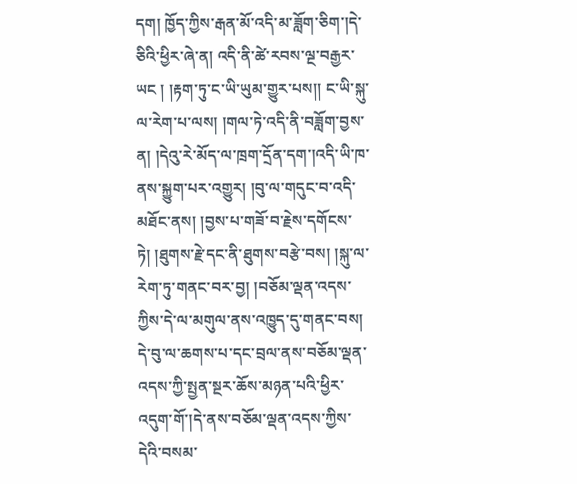དག། ཁྱོད་ཀྱིས་རྒན་མོ་འདི་མ་ཟློག་ཅིག་།དེ་ཅིའི་ཕྱིར་ཞེ་ན། འདི་ནི་ཚེ་རབས་ལྔ་བརྒྱར་ཡང ། །རྟག་ཏུ་ང་ཡི་ཡུམ་གྱུར་པས།། ང་ཡི་སྐུ་ལ་རེག་པ་ལས། །གལ་ཏེ་འདི་ནི་བཟློག་བྱས་ན། །དེའུ་རེ་མོད་ལ་ཁྲག་དྲོན་དག་།འདི་ཡི་ཁ་ནས་སྐྱུག་པར་འགྱུར། །བུ་ལ་གདུང་བ་འདི་མཐོང་ནས། །བྱས་པ་གཟོ་བ་རྗེས་དགོངས་ཏེ། །ཐུགས་རྗེ་དང་ནི་ཐུགས་བརྩེ་བས། །སྐུ་ལ་རེག་ཏུ་གནང་བར་བྱ། །བཅོམ་ལྡན་འདས་ཀྱིས་དེ་ལ་མགུལ་ནས་འཁྱུད་དུ་གནང་བས། དེ་བུ་ལ་ཆགས་པ་དང་བྲལ་ནས་བཅོམ་ལྡན་འདས་ཀྱི་སྤྱན་སྔར་ཆོས་མཉན་པའི་ཕྱིར་འདུག་གོ་།དེ་ནས་བཅོམ་ལྡན་འདས་ཀྱིས་དེའི་བསམ་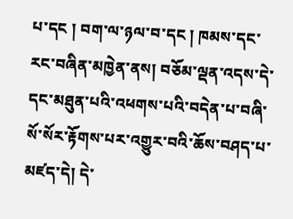པ་དང ། བག་ལ་ཉལ་བ་དང ། ཁམས་དང་རང་བཞིན་མཁྱེན་ནས། བཅོམ་ལྡན་འདས་དེ་དང་མཐུན་པའི་འཕགས་པའི་བདེན་པ་བཞི་སོ་སོར་རྟོགས་པར་འགྱུར་བའི་ཆོས་བཤད་པ་མཛད་དེ། དེ་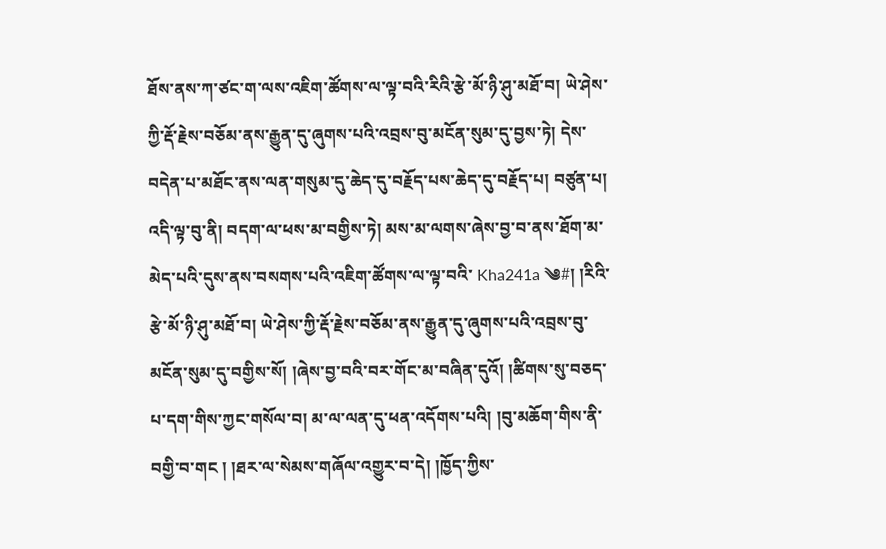ཐོས་ནས་ཀ་ཙང་ག་ལས་འཇིག་ཚོགས་ལ་ལྟ་བའི་རིའི་རྩེ་མོ་ཉི་ཤུ་མཐོ་བ། ཡེ་ཤེས་ཀྱི་རྡོ་རྗེས་བཅོམ་ནས་རྒྱུན་དུ་ཞུགས་པའི་འབྲས་བུ་མངོན་སུམ་དུ་བྱས་ཏེ། དེས་བདེན་པ་མཐོང་ནས་ལན་གསུམ་དུ་ཆེད་དུ་བརྗོད་པས་ཆེད་དུ་བརྗོད་པ། བཙུན་པ། འདི་ལྟ་བུ་ནི། བདག་ལ་ཕས་མ་བགྱིས་ཏེ། མས་མ་ལགས་ཞེས་བྱ་བ་ནས་ཐོག་མ་མེད་པའི་དུས་ནས་བསགས་པའི་འཇིག་ཚོགས་ལ་ལྟ་བའི་ Kha241a ༄#། །རིའི་རྩེ་མོ་ཉི་ཤུ་མཐོ་བ། ཡེ་ཤེས་ཀྱི་རྡོ་རྗེས་བཅོམ་ནས་རྒྱུན་དུ་ཞུགས་པའི་འབྲས་བུ་མངོན་སུམ་དུ་བགྱིས་སོ། །ཞེས་བྱ་བའི་བར་གོང་མ་བཞིན་དུའོ། །ཚིགས་སུ་བཅད་པ་དག་གིས་ཀྱང་གསོལ་བ། མ་ལ་ལན་དུ་ཕན་འདོགས་པའི། །བུ་མཆོག་གིས་ནི་བགྱི་བ་གང ། །ཐར་ལ་སེམས་གཞོལ་འགྱུར་བ་དེ། །ཁྱོད་ཀྱིས་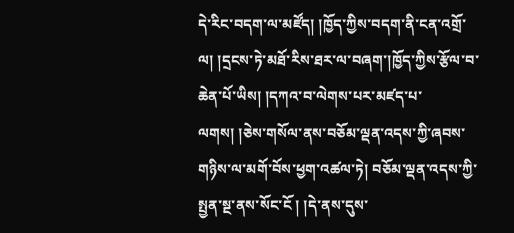དེ་རིང་བདག་ལ་མཛོད། །ཁྱོད་ཀྱིས་བདག་ནི་ངན་འགྲོ་ལ། །དྲངས་ཏེ་མཐོ་རིས་ཐར་ལ་བཞག་།ཁྱོད་ཀྱིས་རྩོལ་བ་ཆེན་པོ་ཡིས། །དཀའ་བ་ལེགས་པར་མཛད་པ་ལགས། །ཅེས་གསོལ་ནས་བཅོམ་ལྡན་འདས་ཀྱི་ཞབས་གཉིས་ལ་མགོ་བོས་ཕྱག་འཚལ་ཏེ། བཅོམ་ལྡན་འདས་ཀྱི་སྤྱན་སྔ་ནས་སོང་ངོ ། །དེ་ནས་དུས་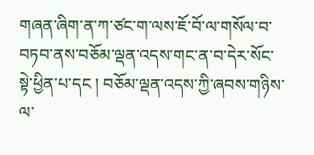གཞན་ཞིག་ན་ཀ་ཙང་ག་ལས་ཇོ་བོ་ལ་གསོལ་བ་བཏབ་ནས་བཅོམ་ལྡན་འདས་གང་ན་བ་དེར་སོང་སྟེ་ཕྱིན་པ་དང ། བཅོམ་ལྡན་འདས་ཀྱི་ཞབས་གཉིས་ལ་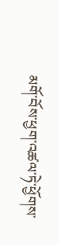མགོ་བོས་ཕྱག་འཚལ་ཏེ་ཕྱོགས་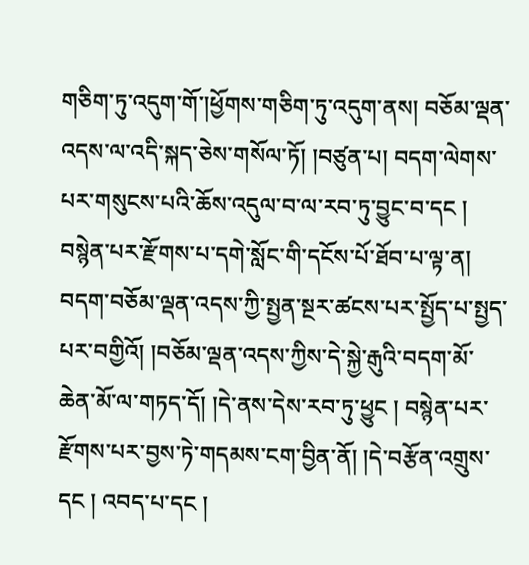གཅིག་ཏུ་འདུག་གོ་།ཕྱོགས་གཅིག་ཏུ་འདུག་ནས། བཅོམ་ལྡན་འདས་ལ་འདི་སྐད་ཅེས་གསོལ་ཏོ། །བཙུན་པ། བདག་ལེགས་པར་གསུངས་པའི་ཆོས་འདུལ་བ་ལ་རབ་ཏུ་བྱུང་བ་དང ། བསྙེན་པར་རྫོགས་པ་དགེ་སློང་གི་དངོས་པོ་ཐོབ་པ་ལྟ་ན། བདག་བཅོམ་ལྡན་འདས་ཀྱི་སྤྱན་སྔར་ཚངས་པར་སྤྱོད་པ་སྤྱད་པར་བགྱིའོ། །བཅོམ་ལྡན་འདས་ཀྱིས་དེ་སྐྱེ་རྒུའི་བདག་མོ་ཆེན་མོ་ལ་གཏད་དོ། །དེ་ནས་དེས་རབ་ཏུ་ཕྱུང ། བསྙེན་པར་རྫོགས་པར་བྱས་ཏེ་གདམས་ངག་བྱིན་ནོ། །དེ་བརྩོན་འགྲུས་དང ། འབད་པ་དང །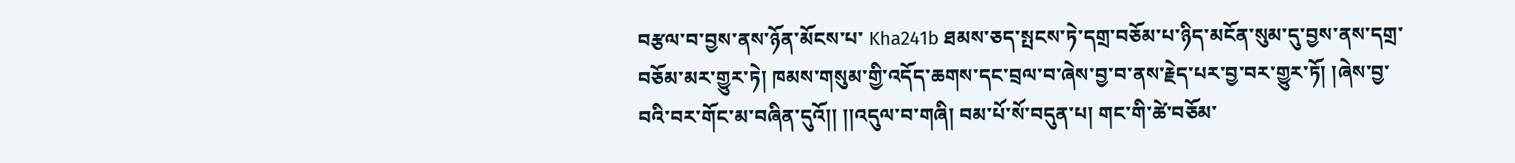བརྩལ་བ་བྱས་ནས་ཉོན་མོངས་པ་ Kha241b ཐམས་ཅད་སྤངས་ཏེ་དགྲ་བཅོམ་པ་ཉིད་མངོན་སུམ་དུ་བྱས་ནས་དགྲ་བཅོམ་མར་གྱུར་ཏེ། ཁམས་གསུམ་གྱི་འདོད་ཆགས་དང་བྲལ་བ་ཞེས་བྱ་བ་ནས་རྗེད་པར་བྱ་བར་གྱུར་ཏོ། །ཞེས་བྱ་བའི་བར་གོང་མ་བཞིན་དུའོ།། །།འདུལ་བ་གཞི། བམ་པོ་སོ་བདུན་པ། གང་གི་ཚེ་བཅོམ་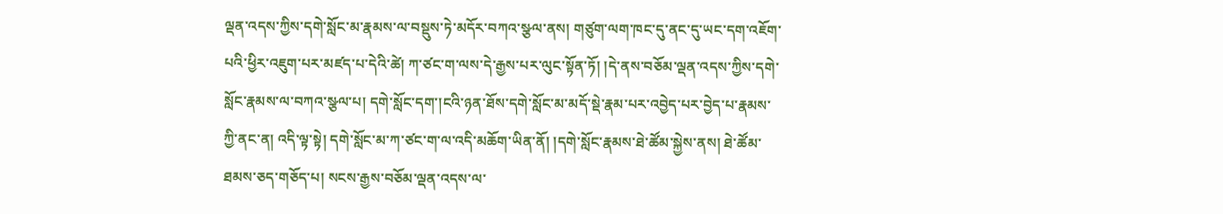ལྡན་འདས་ཀྱིས་དགེ་སློང་མ་རྣམས་ལ་བསྡུས་ཏེ་མདོར་བཀའ་སྩལ་ནས། གཙུག་ལག་ཁང་དུ་ནང་དུ་ཡང་དག་འཇོག་པའི་ཕྱིར་འཇུག་པར་མཛད་པ་དེའི་ཚེ། ཀ་ཙང་ག་ལས་དེ་རྒྱས་པར་ལུང་སྟོན་ཏོ། །དེ་ནས་བཅོམ་ལྡན་འདས་ཀྱིས་དགེ་སློང་རྣམས་ལ་བཀའ་སྩལ་པ། དགེ་སློང་དག་།ངའི་ཉན་ཐོས་དགེ་སློང་མ་མདོ་སྡེ་རྣམ་པར་འབྱེད་པར་བྱེད་པ་རྣམས་ཀྱི་ནང་ན། འདི་ལྟ་སྟེ། དགེ་སློང་མ་ཀ་ཙང་ག་ལ་འདི་མཆོག་ཡིན་ནོ། །དགེ་སློང་རྣམས་ཐེ་ཚོམ་སྐྱེས་ནས། ཐེ་ཚོམ་ཐམས་ཅད་གཅོད་པ། སངས་རྒྱས་བཅོམ་ལྡན་འདས་ལ་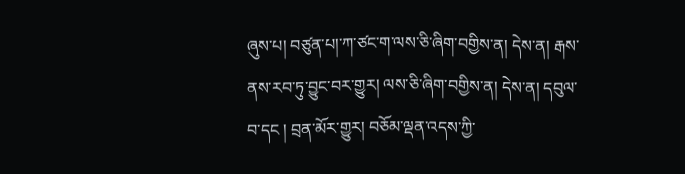ཞུས་པ། བཙུན་པ།་ཀ་ཙང་ག་ལས་ཅི་ཞིག་བགྱིས་ན། དེས་ན། རྒས་ནས་རབ་ཏུ་བྱུང་བར་གྱུར། ལས་ཅི་ཞིག་བགྱིས་ན། དེས་ན། དབུལ་བ་དང ། བྲན་མོར་གྱུར། བཅོམ་ལྡན་འདས་ཀྱི་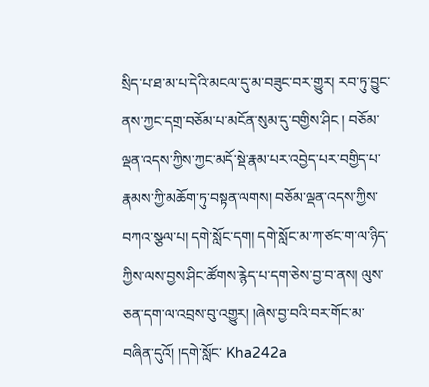སྲིད་པ་ཐ་མ་པ་དེའི་མངལ་དུ་མ་བཟུང་བར་གྱུར། རབ་ཏུ་བྱུང་ནས་ཀྱང་དགྲ་བཅོམ་པ་མངོན་སུམ་དུ་བགྱིས་ཤིང ། བཅོམ་ལྡན་འདས་ཀྱིས་ཀྱང་མདོ་སྡེ་རྣམ་པར་འབྱེད་པར་བགྱིད་པ་རྣམས་ཀྱི་མཆོག་ཏུ་བསྟན་ལགས། བཅོམ་ལྡན་འདས་ཀྱིས་བཀའ་སྩལ་པ། དགེ་སློང་དག། དགེ་སློང་མ་ཀ་ཙང་ག་ལ་ཉིད་ཀྱིས་ལས་བྱས་ཤིང་ཚོགས་རྙེད་པ་དག་ཅེས་བྱ་བ་ནས། ལུས་ཅན་དག་ལ་འབྲས་བུ་འགྱུར། །ཞེས་བྱ་བའི་བར་གོང་མ་བཞིན་དུའོ། །དགེ་སློང་ Kha242a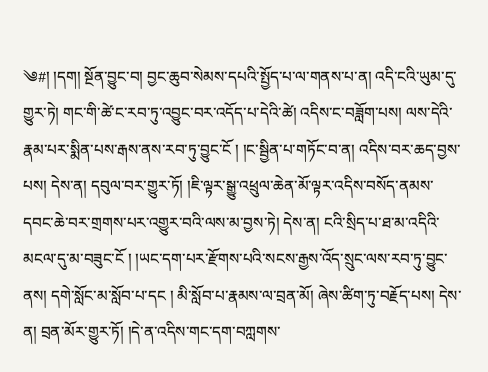༄#། །དག། སྔོན་བྱུང་བ། བྱང་ཆུབ་སེམས་དཔའི་སྤྱོད་པ་ལ་གནས་པ་ན། འདི་ངའི་ཡུམ་དུ་གྱུར་ཏེ། གང་གི་ཚེ་ང་རབ་ཏུ་འབྱུང་བར་འདོད་པ་དེའི་ཚེ། འདིས་ང་བཟློག་པས། ལས་དེའི་རྣམ་པར་སྨིན་པས་རྒས་ནས་རབ་ཏུ་བྱུང་ངོ ། །ང་སྦྱིན་པ་གཏོང་བ་ན། འདིས་བར་ཆད་བྱས་པས། དེས་ན། དབུལ་བར་གྱུར་ཏོ། །ཇི་ལྟར་སྒྱུ་འཕྲུལ་ཆེན་མོ་ལྟར་འདིས་བསོད་ནམས་དབང་ཆེ་བར་གྲགས་པར་འགྱུར་བའི་ལས་མ་བྱས་ཏེ། དེས་ན། ངའི་སྲིད་པ་ཐ་མ་འདིའི་མངལ་དུ་མ་བཟུང་ངོ ། །ཡང་དག་པར་རྫོགས་པའི་སངས་རྒྱས་འོད་སྲུང་ལས་རབ་ཏུ་བྱུང་ནས། དགེ་སློང་མ་སློབ་པ་དང ། མི་སློབ་པ་རྣམས་ལ་བྲན་མོ། ཞེས་ཚིག་ཏུ་བརྗོད་པས། དེས་ན། བྲན་མོར་གྱུར་ཏོ། །དེ་ན་འདིས་གང་དག་བཀླགས་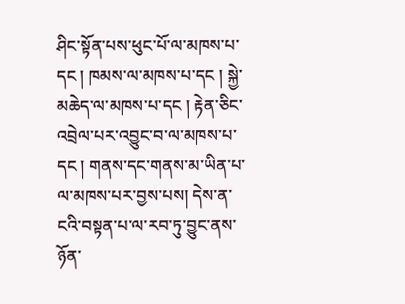ཤིང་སྟོན་པས་ཕུང་པོ་ལ་མཁས་པ་དང ། ཁམས་ལ་མཁས་པ་དང ། སྐྱེ་མཆེད་ལ་མཁས་པ་དང ། རྟེན་ཅིང་འབྲེལ་པར་འབྱུང་བ་ལ་མཁས་པ་དང ། གནས་དང་གནས་མ་ཡིན་པ་ལ་མཁས་པར་བྱས་པས། དེས་ན་ངའི་བསྟན་པ་ལ་རབ་ཏུ་བྱུང་ནས་ཉོན་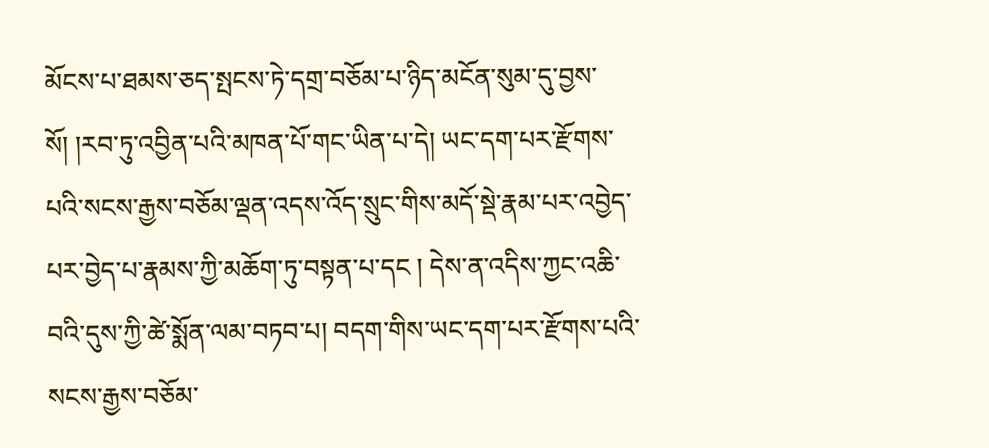མོངས་པ་ཐམས་ཅད་སྤངས་ཏེ་དགྲ་བཅོམ་པ་ཉིད་མངོན་སུམ་དུ་བྱས་སོ། །རབ་ཏུ་འབྱིན་པའི་མཁན་པོ་གང་ཡིན་པ་དེ། ཡང་དག་པར་རྫོགས་པའི་སངས་རྒྱས་བཅོམ་ལྡན་འདས་འོད་སྲུང་གིས་མདོ་སྡེ་རྣམ་པར་འབྱེད་པར་བྱེད་པ་རྣམས་ཀྱི་མཆོག་ཏུ་བསྟན་པ་དང ། དེས་ན་འདིས་ཀྱང་འཆི་བའི་དུས་ཀྱི་ཚེ་སྨོན་ལམ་བཏབ་པ། བདག་གིས་ཡང་དག་པར་རྫོགས་པའི་སངས་རྒྱས་བཅོམ་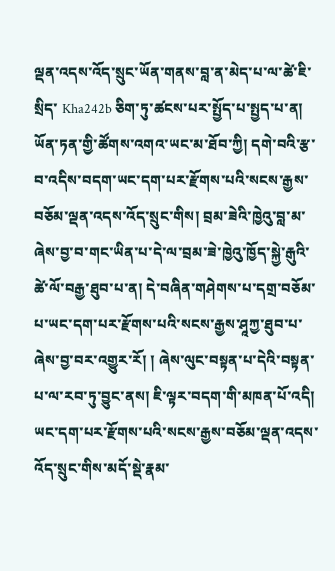ལྡན་འདས་འོད་སྲུང་ཡོན་གནས་བླ་ན་མེད་པ་ལ་ཚེ་ཇི་སྲིད་ Kha242b ཅིག་ཏུ་ཚངས་པར་སྤྱོད་པ་སྤྱད་པ་ན། ཡོན་ཏན་གྱི་ཚོགས་འགའ་ཡང་མ་ཐོབ་ཀྱི། དགེ་བའི་རྩ་བ་འདིས་བདག་ཡང་དག་པར་རྫོགས་པའི་སངས་རྒྱས་བཅོམ་ལྡན་འདས་འོད་སྲུང་གིས། བྲམ་ཟེའི་ཁྱེའུ་བླ་མ་ཞེས་བྱ་བ་གང་ཡིན་པ་དེ་ལ་བྲམ་ཟེ་ཁྱེའུ་ཁྱོད་སྐྱེ་རྒུའི་ཚེ་ལོ་བརྒྱ་ཐུབ་པ་ན། དེ་བཞིན་གཤེགས་པ་དགྲ་བཅོམ་པ་ཡང་དག་པར་རྫོགས་པའི་སངས་རྒྱས་ཤཱཀྱ་ཐུབ་པ་ཞེས་བྱ་བར་འགྱུར་རོ། ། ཞེས་ལུང་བསྟན་པ་དེའི་བསྟན་པ་ལ་རབ་ཏུ་བྱུང་ནས། ཇི་ལྟར་བདག་གི་མཁན་པོ་འདི། ཡང་དག་པར་རྫོགས་པའི་སངས་རྒྱས་བཅོམ་ལྡན་འདས་འོད་སྲུང་གིས་མདོ་སྡེ་རྣམ་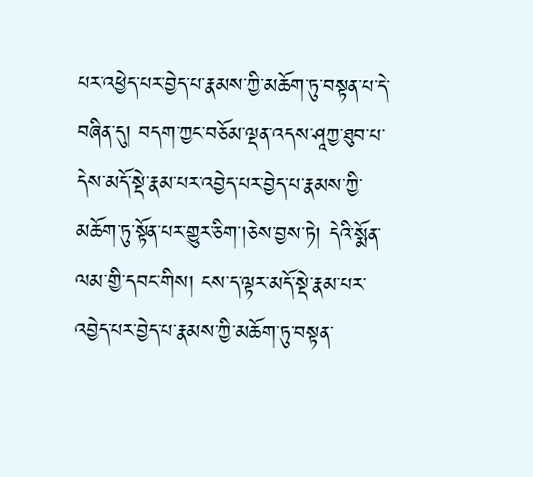པར་འཕྱེད་པར་བྱེད་པ་རྣམས་ཀྱི་མཆོག་ཏུ་བསྟན་པ་དེ་བཞིན་དུ། བདག་ཀྱང་བཅོམ་ལྡན་འདས་ཤཱཀྱ་ཐུབ་པ་དེས་མདོ་སྡེ་རྣམ་པར་འབྱེད་པར་བྱེད་པ་རྣམས་ཀྱི་མཆོག་ཏུ་སྟོན་པར་གྱུར་ཅིག་།ཅེས་བྱས་ཏེ། དེའི་སྨོན་ལམ་གྱི་དབང་གིས། ངས་ད་ལྟར་མདོ་སྡེ་རྣམ་པར་འབྱེད་པར་བྱེད་པ་རྣམས་ཀྱི་མཆོག་ཏུ་བསྟན་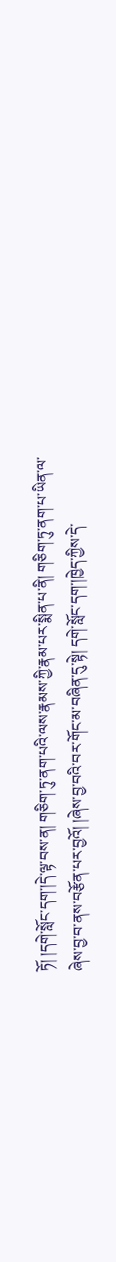ཏོ། །དགེ་སློང་དག་།དེ་ལྟ་བས་ན། གཅིག་ཏུ་ནག་པའི་ལས་རྣམས་ཀྱི་རྣམ་པར་སྨིན་པ་ནི། གཅིག་ཏུ་ནག་པ་ཡིན་ལ་ཞེས་བྱ་བ་ནས་བརྩོན་པར་བྱའོ། །ཞེས་བྱ་བའི་བར་གོང་མ་བཞིན་དུ་སྟེ། དགེ་སློང་དག་།ཁྱེད་ཀྱིས་དེ་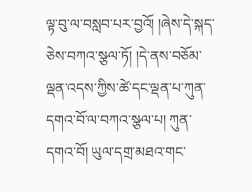ལྟ་བུ་ལ་བསླབ་པར་བྱའོ། །ཞེས་དེ་སྐད་ཅེས་བཀའ་སྩལ་ཏོ། །དེ་ནས་བཅོམ་ལྡན་འདས་ཀྱིས་ཚེ་དང་ལྡན་པ་ཀུན་དགའ་བོ་ལ་བཀའ་སྩལ་པ། ཀུན་དགའ་བོ། ཡུལ་དགྲ་མཐའ་གང་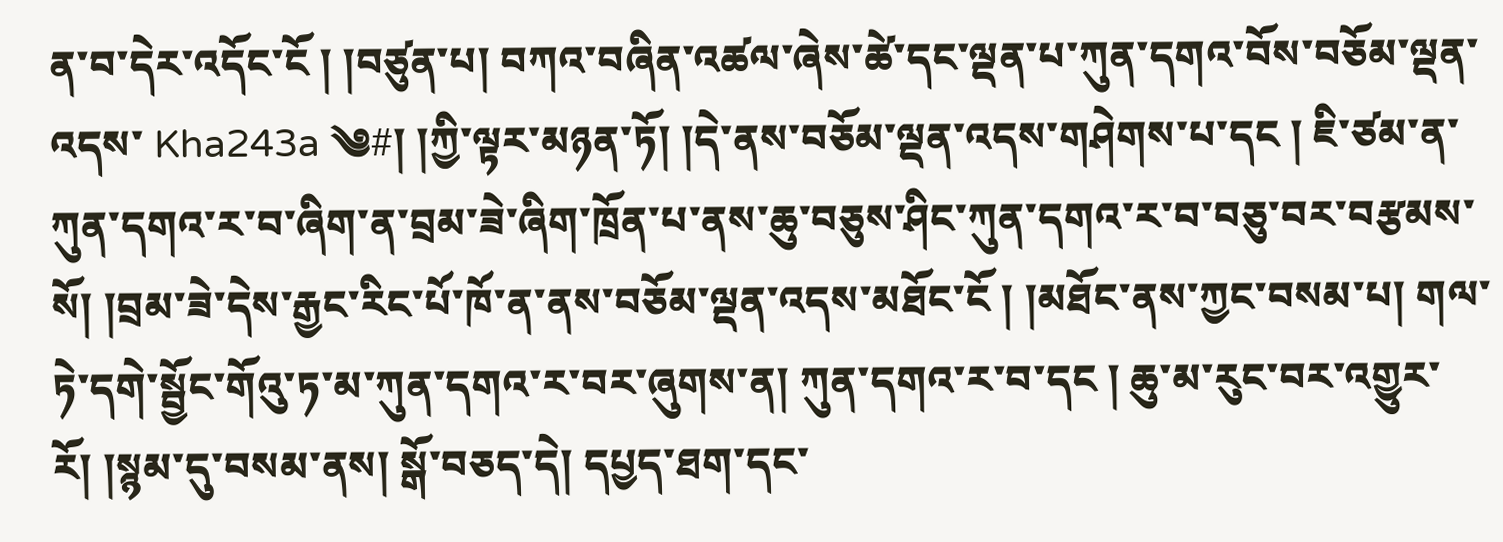ན་བ་དེར་འདོང་ངོ ། །བཙུན་པ། བཀའ་བཞིན་འཚལ་ཞེས་ཚེ་དང་ལྡན་པ་ཀུན་དགའ་བོས་བཅོམ་ལྡན་འདས་ Kha243a ༄#། །ཀྱི་ལྟར་མཉན་ཏོ། །དེ་ནས་བཅོམ་ལྡན་འདས་གཤེགས་པ་དང ། ཇི་ཙམ་ན་ཀུན་དགའ་ར་བ་ཞིག་ན་བྲམ་ཟེ་ཞིག་ཁྲོན་པ་ནས་ཆུ་བཅུས་ཤིང་ཀུན་དགའ་ར་བ་བཅུ་བར་བརྩམས་སོ། །བྲམ་ཟེ་དེས་རྒྱང་རིང་པོ་ཁོ་ན་ནས་བཅོམ་ལྡན་འདས་མཐོང་ངོ ། །མཐོང་ནས་ཀྱང་བསམ་པ། གལ་ཏེ་དགེ་སྦྱོང་གོའུ་ཏ་མ་ཀུན་དགའ་ར་བར་ཞུགས་ན། ཀུན་དགའ་ར་བ་དང ། ཆུ་མ་རུང་བར་འགྱུར་རོ། །སྙམ་དུ་བསམ་ནས། སྒོ་བཅད་དེ། དཔྱད་ཐག་དང་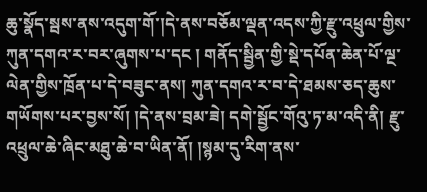ཆུ་སྣོད་སྦས་ནས་འདུག་གོ་།དེ་ནས་བཅོམ་ལྡན་འདས་ཀྱི་རྫུ་འཕྲུལ་གྱིས་ཀུན་དགའ་ར་བར་ཞུགས་པ་དང ། གནོད་སྦྱིན་གྱི་སྡེ་དཔོན་ཆེན་པོ་ལྔ་ལེན་གྱིས་ཁྲོན་པ་དེ་བཟུང་ནས། ཀུན་དགའ་ར་བ་དེ་ཐམས་ཅད་ཆུས་གཡོགས་པར་བྱས་སོ། །དེ་ནས་བྲམ་ཟེ། དགེ་སྦྱོང་གོའུ་ཏ་མ་འདི་ནི། རྫུ་འཕྲུལ་ཆེ་ཞིང་མཐུ་ཆེ་བ་ཡིན་ནོ། །སྙམ་དུ་རིག་ནས་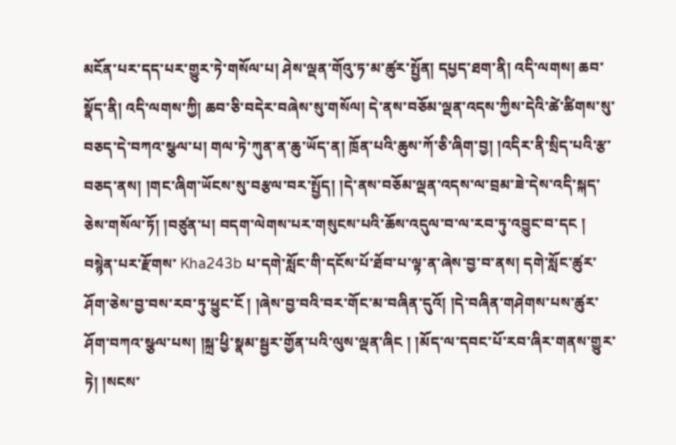མངོན་པར་དད་པར་གྱུར་ཏེ་གསོལ་པ། ཤེས་ལྡན་གོའུ་ཏ་མ་ཚུར་སྤྱོན། དཔྱད་ཐག་ནི། འདི་ལགས། ཆབ་སྣོད་ནི། འདི་ལགས་ཀྱི། ཆབ་ཅི་བདེར་བཞེས་སུ་གསོལ། དེ་ནས་བཅོམ་ལྡན་འདས་ཀྱིས་དེའི་ཚེ་ཚིགས་སུ་བཅད་དེ་བཀའ་སྩལ་པ། གལ་ཏེ་ཀུན་ན་ཆུ་ཡོད་ན། ཁྲོན་པའི་ཆུས་ཀོ་ཅི་ཞིག་བྱ། །འདིར་ནི་སྲིད་པའི་རྩ་བཅད་ནས། །གང་ཞིག་ཡོངས་སུ་བརྩལ་བར་སྤྱོད། །དེ་ནས་བཅོམ་ལྡན་འདས་ལ་བྲམ་ཟེ་དེས་འདི་སྐད་ཅེས་གསོལ་ཏོ། །བཙུན་པ། བདག་ལེགས་པར་གསུངས་པའི་ཆོས་འདུལ་བ་ལ་རབ་ཏུ་འབྱུང་བ་དང ། བསྙེན་པར་རྫོགས་ Kha243b པ་དགེ་སློང་གི་དངོས་པོ་ཐོབ་པ་ལྟ་ན་ཞེས་བྱ་བ་ནས། དགེ་སློང་ཚུར་ཤོག་ཅེས་བྱ་བས་རབ་ཏུ་ཕྱུང་ངོ ། །ཞེས་བྱ་བའི་བར་གོང་མ་བཞིན་དུའོ། །དེ་བཞིན་གཤེགས་པས་ཚུར་ཤོག་བཀའ་སྩལ་པས། །སྐྲ་ཕྱི་སྣམ་སྦྱར་གྱོན་པའི་ལུས་ལྡན་ཞིང ། །མོད་ལ་དབང་པོ་རབ་ཞིར་གནས་གྱུར་ཏེ། །སངས་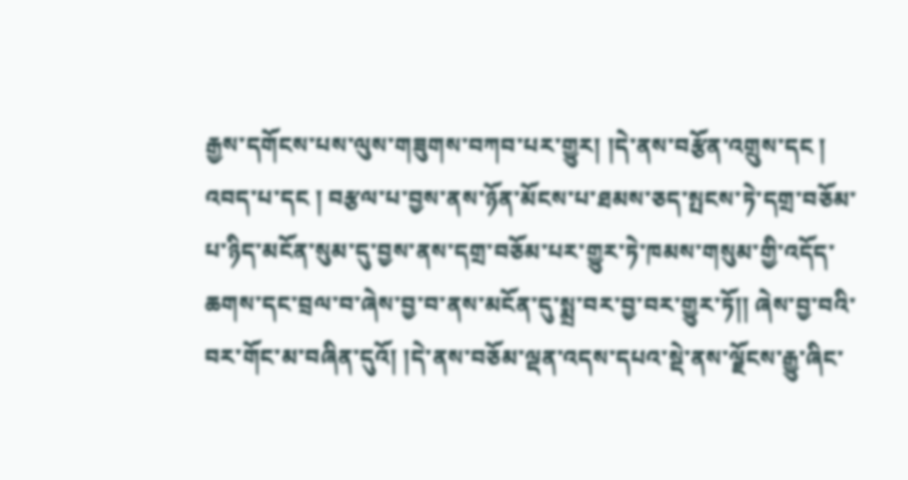རྒྱས་དགོངས་པས་ལུས་གཟུགས་བཀབ་པར་གྱུར། །དེ་ནས་བརྩོན་འགྲུས་དང ། འབད་པ་དང ། བརྩལ་པ་བྱས་ནས་ཉོན་མོངས་པ་ཐམས་ཅད་སྤངས་ཏེ་དགྲ་བཅོམ་པ་ཉིད་མངོན་སུམ་དུ་བྱས་ནས་དགྲ་བཅོམ་པར་གྱུར་ཏེ་ཁམས་གསུམ་གྱི་འདོད་ཆགས་དང་བྲལ་བ་ཞེས་བྱ་བ་ནས་མངོན་དུ་སྨྲ་བར་བྱ་བར་གྱུར་ཏོ།། ཞེས་བྱ་བའི་བར་གོང་མ་བཞིན་དུའོ། །དེ་ནས་བཅོམ་ལྡན་འདས་དཔའ་སྡེ་ནས་ལྗོངས་རྒྱུ་ཞིང་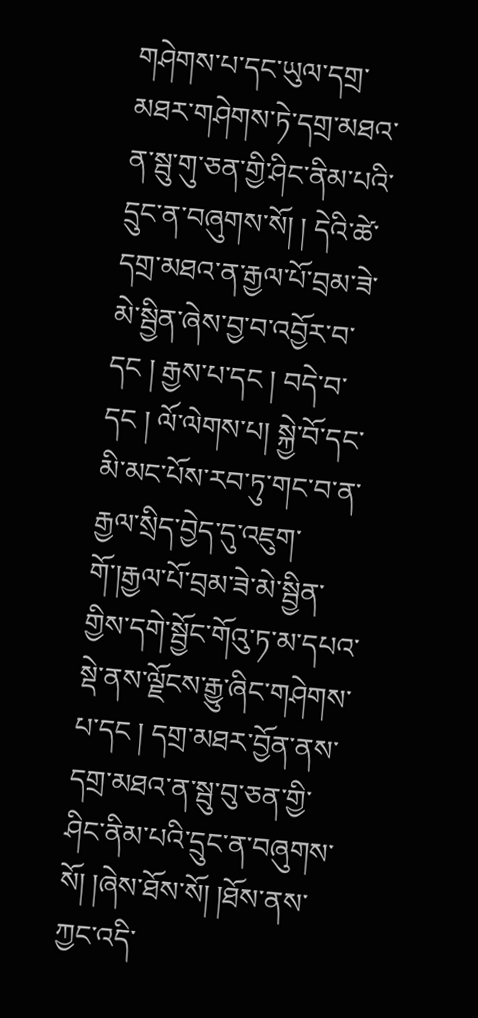གཤེགས་པ་དང་ཡུལ་དགྲ་མཐར་གཤེགས་ཏེ་དགྲ་མཐའ་ན་སྦུ་གུ་ཅན་གྱི་ཤིང་ནིམ་པའི་དྲུང་ན་བཞུགས་སོ། ། དེའི་ཚེ་དགྲ་མཐའ་ན་རྒྱལ་པོ་བྲམ་ཟེ་མེ་སྦྱིན་ཞེས་བྱ་བ་འབྱོར་བ་དང ། རྒྱས་པ་དང ། བདེ་བ་དང ། ལོ་ལེགས་པ། སྐྱེ་བོ་དང་མི་མང་པོས་རབ་ཏུ་གང་བ་ན་རྒྱལ་སྲིད་བྱེད་དུ་འཇུག་གོ་།རྒྱལ་པོ་བྲམ་ཟེ་མེ་སྦྱིན་གྱིས་དགེ་སྦྱོང་གོའུ་ཏ་མ་དཔའ་སྡེ་ནས་ལྗོངས་རྒྱུ་ཞིང་གཤེགས་པ་དང ། དགྲ་མཐར་བྱོན་ནས་དགྲ་མཐའ་ན་སྦུ་བུ་ཅན་གྱི་ཤིང་ནིམ་པའི་དྲུང་ན་བཞུགས་སོ། །ཞེས་ཐོས་སོ། །ཐོས་ནས་ཀྱང་འདི་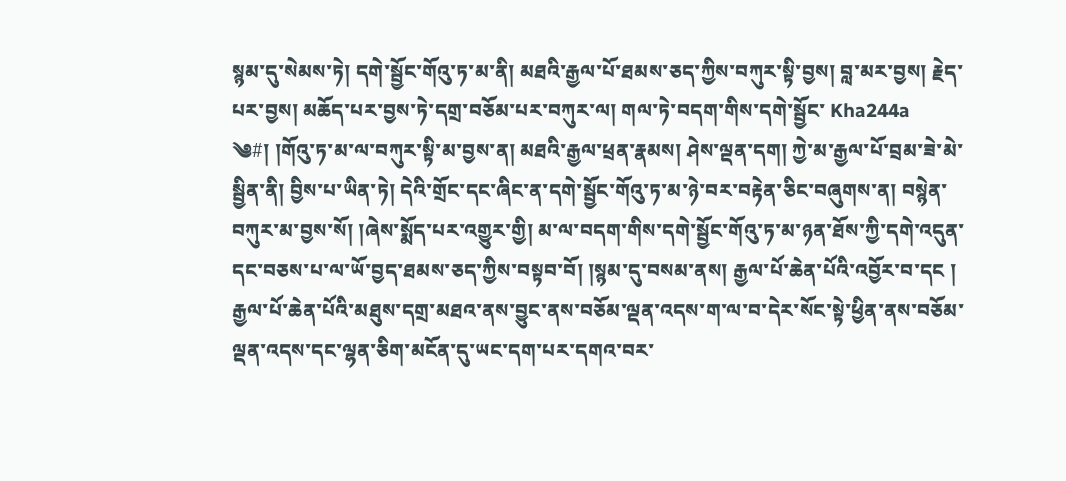སྙམ་དུ་སེམས་ཏེ། དགེ་སྦྱོང་གོའུ་ཏ་མ་ནི། མཐའི་རྒྱལ་པོ་ཐམས་ཅད་ཀྱིས་བཀུར་སྟི་བྱས། བླ་མར་བྱས། རྗེད་པར་བྱས། མཆོད་པར་བྱས་ཏེ་དགྲ་བཅོམ་པར་བཀུར་ལ། གལ་ཏེ་བདག་གིས་དགེ་སྦྱོང་ Kha244a ༄#། །གོའུ་ཏ་མ་ལ་བཀུར་སྟི་མ་བྱས་ན། མཐའི་རྒྱལ་ཕྲན་རྣམས། ཤེས་ལྡན་དག། ཀྱེ་མ་རྒྱལ་པོ་བྲམ་ཟེ་མེ་སྦྱིན་ནི། བྱིས་པ་ཡིན་ཏེ། དེའི་གྲོང་དང་ཞིང་ན་དགེ་སྦྱོང་གོའུ་ཏ་མ་ཉེ་བར་བརྟེན་ཅིང་བཞུགས་ན། བསྙེན་བཀུར་མ་བྱས་སོ། །ཞེས་སྨོད་པར་འགྱུར་གྱི། མ་ལ་བདག་གིས་དགེ་སྦྱོང་གོའུ་ཏ་མ་ཉན་ཐོས་ཀྱི་དགེ་འདུན་དང་བཅས་པ་ལ་ཡོ་བྱད་ཐམས་ཅད་ཀྱིས་བསྟབ་བོ། །སྙམ་དུ་བསམ་ནས། རྒྱལ་པོ་ཆེན་པོའི་འབྱོར་བ་དང ། རྒྱལ་པོ་ཆེན་པོའི་མཐུས་དགྲ་མཐའ་ནས་བྱུང་ནས་བཅོམ་ལྡན་འདས་ག་ལ་བ་དེར་སོང་སྟེ་ཕྱིན་ནས་བཅོམ་ལྡན་འདས་དང་ལྷན་ཅིག་མངོན་དུ་ཡང་དག་པར་དགའ་བར་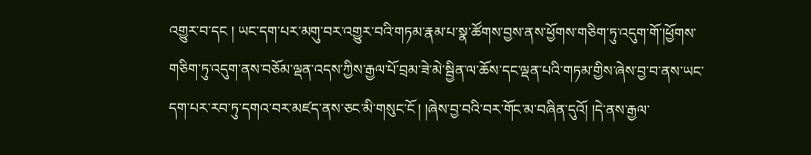འགྱུར་བ་དང ། ཡང་དག་པར་མགུ་བར་འགྱུར་བའི་གཏམ་རྣམ་པ་སྣ་ཚོགས་བྱས་ནས་ཕྱོགས་གཅིག་ཏུ་འདུག་གོ་།ཕྱོགས་གཅིག་ཏུ་འདུག་ནས་བཅོམ་ལྡན་འདས་ཀྱིས་རྒྱལ་པོ་བྲམ་ཟེ་མེ་སྦྱིན་ལ་ཆོས་དང་ལྡན་པའི་གཏམ་གྱིས་ཞེས་བྱ་བ་ནས་ཡང་དག་པར་རབ་ཏུ་དགའ་བར་མཛད་ནས་ཅང་མི་གསུང་ངོ ། །ཞེས་བྱ་བའི་བར་གོང་མ་བཞིན་དུའོ། །དེ་ནས་རྒྱལ་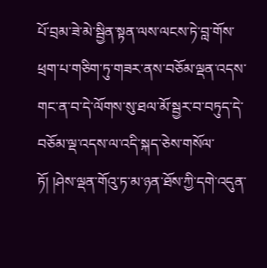པོ་བྲམ་ཟེ་མེ་སྦྱིན་སྟན་ལས་ལངས་ཏེ་བླ་གོས་ཕྲག་པ་གཅིག་ཏུ་གཟར་ནས་བཅོམ་ལྡན་འདས་གང་ན་བ་དེ་ལོགས་སུ་ཐལ་མོ་སྦྱར་བ་བཏུད་དེ་བཅོམ་ལྡ་འདས་ལ་འདི་སྐད་ཅེས་གསོལ་ཏོ། །ཤེས་ལྡན་གོའུ་ཏ་མ་ཉན་ཐོས་ཀྱི་དགེ་འདུན་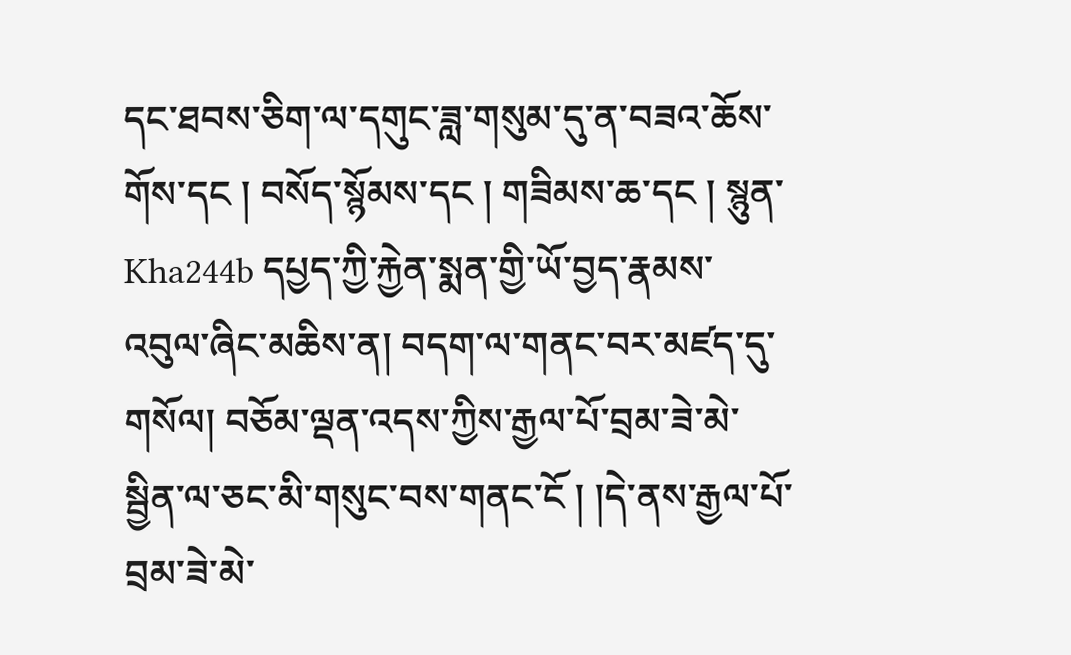དང་ཐབས་ཅིག་ལ་དགུང་ཟླ་གསུམ་དུ་ན་བཟའ་ཆོས་གོས་དང ། བསོད་སྙོམས་དང ། གཟིམས་ཆ་དང ། སྙུན་ Kha244b དཔྱད་ཀྱི་རྐྱེན་སྨན་གྱི་ཡོ་བྱད་རྣམས་འབུལ་ཞིང་མཆིས་ན། བདག་ལ་གནང་བར་མཛད་དུ་གསོལ། བཅོམ་ལྡན་འདས་ཀྱིས་རྒྱལ་པོ་བྲམ་ཟེ་མེ་སྦྱིན་ལ་ཅང་མི་གསུང་བས་གནང་ངོ ། །དེ་ནས་རྒྱལ་པོ་བྲམ་ཟེ་མེ་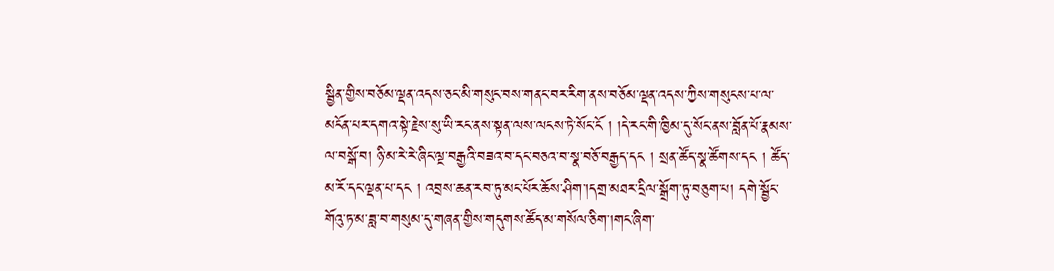སྦྱིན་གྱིས་བཅོམ་ལྡན་འདས་ཅང་མི་གསུང་བས་གནང་བར་རིག་ནས་བཅོམ་ལྡན་འདས་ཀྱིས་གསུངས་པ་ལ་མངོན་པར་དགའ་སྟེ་རྗེས་སུ་ཡི་རང་ནས་སྟན་ལས་ལངས་ཏེ་སོང་ངོ ། །དེ་རང་གི་ཁྱིམ་དུ་སོང་ནས་བློན་པོ་རྣམས་ལ་བསྒོ་བ། ཉི་མ་རེ་རེ་ཞིང་ལྔ་བརྒྱའི་བཟའ་བ་དང་བཅའ་བ་སྣ་བཅོ་བརྒྱད་དང ། སྲན་ཚོད་སྣ་ཚོགས་དང ། ཚོད་མ་རོ་དང་ལྡན་པ་དང ། འབྲས་ཆན་རབ་ཏུ་མང་པོར་ཆོས་ཤིག་།དགྲ་མཐར་དྲིལ་སྒྲོག་ཏུ་བཅུག་པ། དགེ་སྦྱོང་གོའུ་ཏ་མ་ཟླ་བ་གསུམ་དུ་གཞན་གྱིས་གདུགས་ཚོད་མ་གསོལ་ཅིག་།གང་ཞིག་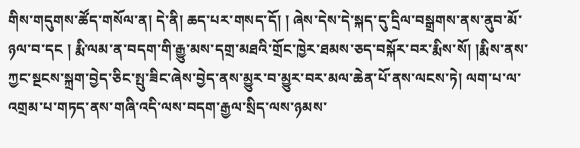གིས་གདུགས་ཚོད་གསོལ་ན། དེ་ནི། ཆད་པར་གསད་དོ། ། ཞེས་དེས་དེ་སྐད་དུ་དྲིལ་བསྒྲགས་ནས་ནུབ་མོ་ཉལ་བ་དང ། རྨི་ལམ་ན་བདག་གི་རྒྱུ་མས་དགྲ་མཐའི་གྲོང་ཁྱེར་ཐམས་ཅད་བསྐོར་བར་རྨིས་སོ། །རྨིས་ནས་ཀྱང་སྔངས་སྐྲག་བྱེད་ཅིང་སྤུ་ཟིང་ཞེས་བྱེད་ནས་མྱུར་བ་མྱུར་བར་མལ་ཆེན་པོ་ནས་ལངས་ཏེ། ལག་པ་ལ་འགྲམ་པ་གཏད་ནས་གཞི་འདི་ལས་བདག་རྒྱལ་སྲིད་ལས་ཉམས་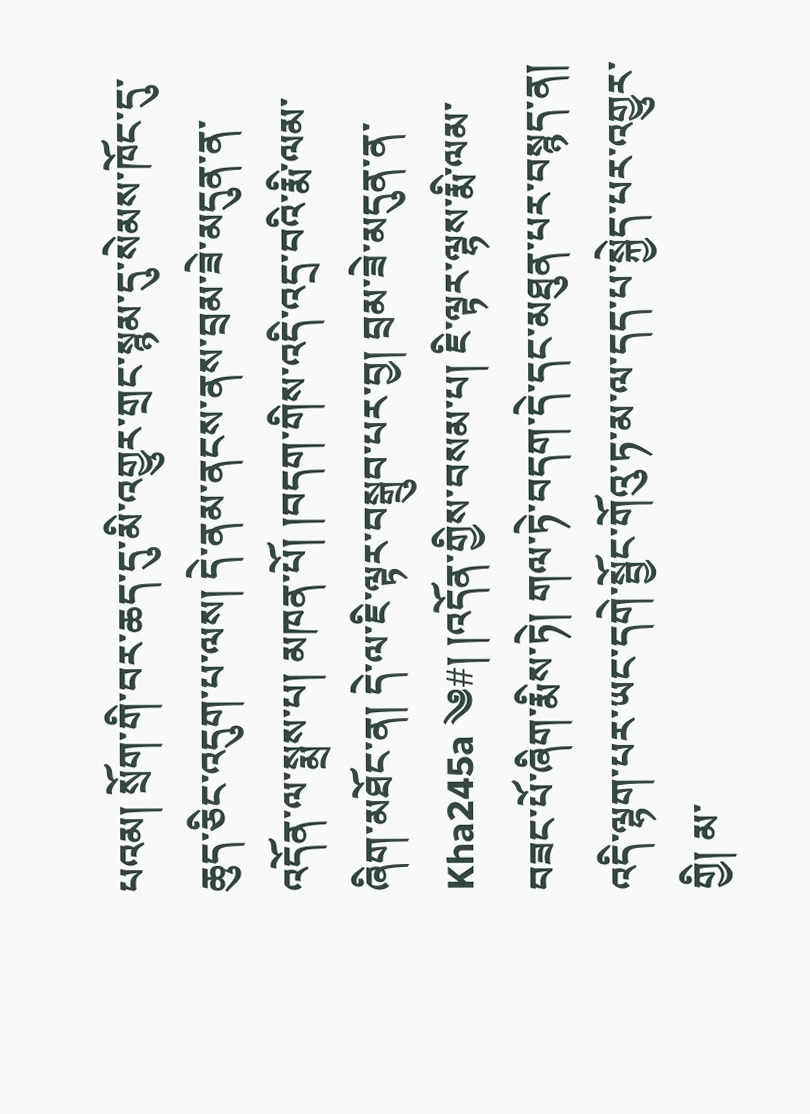པའམ། སྲོག་གི་བར་ཆད་དུ་མི་འགྱུར་གྲང་སྙམ་དུ་སེམས་ཁོང་དུ་ཆུད་ཅིང་འདུག་པ་ལས། དེ་ནམ་ནངས་ནས་བྲམ་ཟེ་མདུན་ན་འདོན་ལ་སྨྲས་པ། མཁན་པོ། །བདག་གིས་འདི་འདྲ་བའི་རྨི་ལམ་ཞིག་མཐོང་ན། དེ་ལ་ཇི་ལྟར་བསྒྲུབ་པར་བྱ། བྲམ་ཟེ་མདུན་ན་ Kha245a ༄#། །འདོན་གྱིས་བསམ་པ། ཇི་ལྟར་ལྷས་རྨི་ལམ་བཟང་པོ་ཞིག་རྨིས་ཏེ། གལ་ཏེ་བདག་དེ་དང་མཐུན་པར་བསྙད་ན། འདི་ལྷག་པར་ཡང་དགེ་སྦྱོང་གོའུ་ཏ་མ་ལ་དད་པ་སྐྱེད་པར་འགྱུར་གྱི། མ་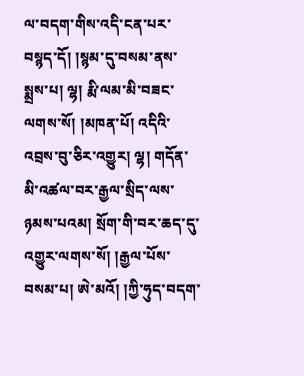ལ་བདག་གིས་འདི་ངན་པར་བསྙད་དོ། །སྙམ་དུ་བསམ་ནས་སྨྲས་པ། ལྷ། རྨི་ལམ་མི་བཟང་ལགས་སོ། །མཁན་པོ། འདིའི་འབྲས་བུ་ཅིར་འགྱུར། ལྷ། གདོན་མི་འཚལ་བར་རྒྱལ་སྲིད་ལས་ཉམས་པའམ། སྲོག་གི་བར་ཆད་དུ་འགྱུར་ལགས་སོ། །རྒྱལ་པོས་བསམ་པ། ཨེ་མའོ། །ཀྱི་ཧུད་བདག་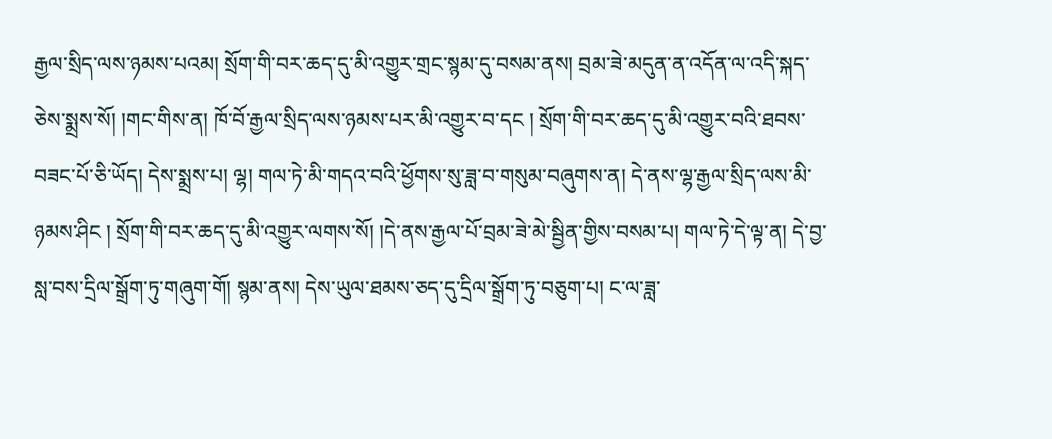རྒྱལ་སྲིད་ལས་ཉམས་པའམ། སྲོག་གི་བར་ཆད་དུ་མི་འགྱུར་གྲང་སྙམ་དུ་བསམ་ནས། བྲམ་ཟེ་མདུན་ན་འདོན་ལ་འདི་སྐད་ཅེས་སྨྲས་སོ། །གང་གིས་ན། ཁོ་བོ་རྒྱལ་སྲིད་ལས་ཉམས་པར་མི་འགྱུར་བ་དང ། སྲོག་གི་བར་ཆད་དུ་མི་འགྱུར་བའི་ཐབས་བཟང་པོ་ཅི་ཡོད། དེས་སྨྲས་པ། ལྷ། གལ་ཏེ་མི་གདའ་བའི་ཕྱོགས་སུ་ཟླ་བ་གསུམ་བཞུགས་ན། དེ་ནས་ལྷ་རྒྱལ་སྲིད་ལས་མི་ཉམས་ཤིང ། སྲོག་གི་བར་ཆད་དུ་མི་འགྱུར་ལགས་སོ། །དེ་ནས་རྒྱལ་པོ་བྲམ་ཟེ་མེ་སྦྱིན་གྱིས་བསམ་པ། གལ་ཏེ་དེ་ལྟ་ན། དེ་བྱ་སླ་བས་དྲིལ་སྒྲོག་ཏུ་གཞུག་གོ། སྙམ་ནས། དེས་ཡུལ་ཐམས་ཅད་དུ་དྲིལ་སྒྲོག་ཏུ་བཅུག་པ། ང་ལ་ཟླ་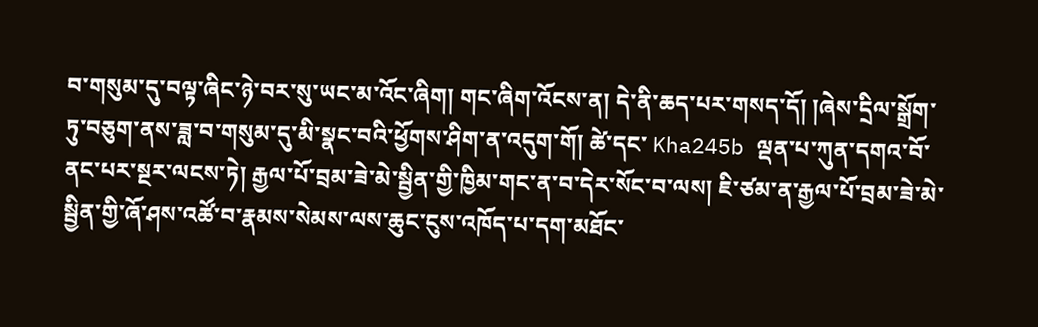བ་གསུམ་དུ་བལྟ་ཞིང་ཉེ་བར་སུ་ཡང་མ་འོང་ཞིག། གང་ཞིག་འོངས་ན། དེ་ནི་ཆད་པར་གསད་དོ། །ཞེས་དྲིལ་སྒྲོག་ཏུ་བཅུག་ནས་ཟླ་བ་གསུམ་དུ་མི་སྣང་བའི་ཕྱོགས་ཤིག་ན་འདུག་གོ། ཚེ་དང་ Kha245b ལྡན་པ་ཀུན་དགའ་བོ་ནང་པར་སྔར་ལངས་ཏེ། རྒྱལ་པོ་བྲམ་ཟེ་མེ་སྦྱིན་གྱི་ཁྱིམ་གང་ན་བ་དེར་སོང་བ་ལས། ཇི་ཙམ་ན་རྒྱལ་པོ་བྲམ་ཟེ་མེ་སྦྱིན་གྱི་ཞོ་ཤས་འཚོ་བ་རྣམས་སེམས་ལས་ཆུང་ངུས་འཁོད་པ་དག་མཐོང་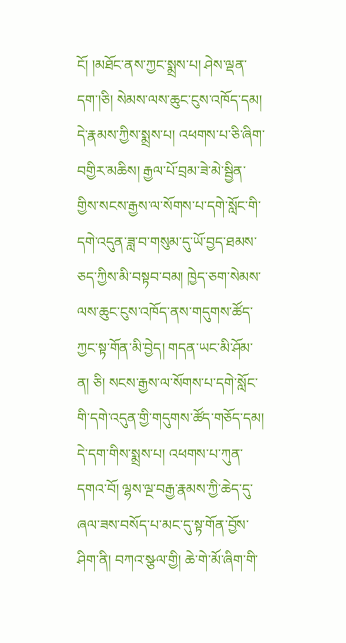ངོ། །མཐོང་ནས་ཀྱང་སྨྲས་པ། ཤེས་ལྡན་དག་།ཅི། སེམས་ལས་ཆུང་ངུས་འཁོད་དམ། དེ་རྣམས་ཀྱིས་སྨྲས་པ། འཕགས་པ་ཅི་ཞིག་བགྱིར་མཆིས། རྒྱལ་པོ་བྲམ་ཟེ་མེ་སྦྱིན་གྱིས་སངས་རྒྱས་ལ་སོགས་པ་དགེ་སློང་གི་དགེ་འདུན་ཟླ་བ་གསུམ་དུ་ཡོ་བྱད་ཐམས་ཅད་ཀྱིས་མི་བསྟབ་བམ། ཁྱེད་ཅག་སེམས་ལས་ཆུང་ངུས་འཁོད་ནས་གདུགས་ཚོད་ཀྱང་སྟ་གོན་མི་བྱེད། གདན་ཡང་མི་ཤོམ་ན། ཅི། སངས་རྒྱས་ལ་སོགས་པ་དགེ་སློང་གི་དགེ་འདུན་གྱི་གདུགས་ཚོད་གཅོད་དམ། དེ་དག་གིས་སྨྲས་པ། འཕགས་པ་ཀུན་དགའ་བོ། ལྷས་ལྔ་བརྒྱ་རྣམས་ཀྱི་ཆེད་དུ་ཞལ་ཟས་བསོད་པ་མང་དུ་སྟ་གོན་བྱོས་ཤིག་ནི། བཀའ་སྩལ་གྱི། ཆེ་གེ་མོ་ཞིག་གི་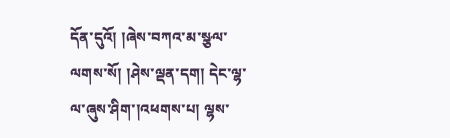དོན་དུའོ། །ཞེས་བཀའ་མ་སྩལ་ལགས་སོ། །ཤེས་ལྡན་དག། དེང་ལྷ་ལ་ཞུས་ཤིག་།འཕགས་པ། ལྷས་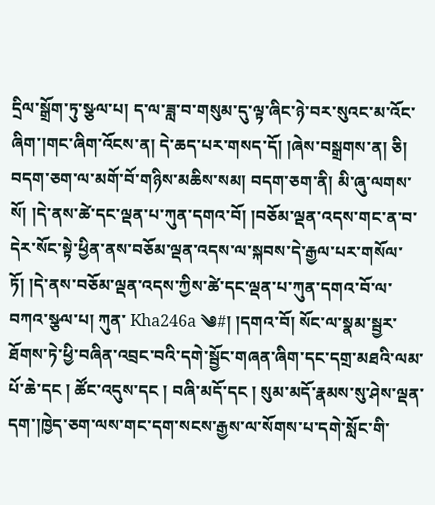དྲིལ་སྒྲོག་ཏུ་སྩལ་པ། ད་ལ་ཟླ་བ་གསུམ་དུ་ལྟ་ཞིང་ཉེ་བར་སུའང་མ་འོང་ཞིག་།གང་ཞིག་འོངས་ན། དེ་ཆད་པར་གསད་དོ། །ཞེས་བསྒྲགས་ན། ཅི། བདག་ཅག་ལ་མགོ་བོ་གཉིས་མཆིས་སམ། བདག་ཅག་ནི། མི་ཞུ་ལགས་སོ། །དེ་ནས་ཚེ་དང་ལྡན་པ་ཀུན་དགའ་བོ། །བཅོམ་ལྡན་འདས་གང་ན་བ་དེར་སོང་སྟེ་ཕྱིན་ནས་བཅོམ་ལྡན་འདས་ལ་སྐབས་དེ་རྒྱལ་པར་གསོལ་ཏོ། །དེ་ནས་བཅོམ་ལྡན་འདས་ཀྱིས་ཚེ་དང་ལྡན་པ་ཀུན་དགའ་བོ་ལ་བཀའ་སྩལ་པ། ཀུན་ Kha246a ༄#། །དགའ་བོ། སོང་ལ་སྣམ་སྦྱར་ཐོགས་ཏེ་ཕྱི་བཞིན་འབྲང་བའི་དགེ་སྦྱོང་གཞན་ཞིག་དང་དགྲ་མཐའི་ལམ་པོ་ཆེ་དང ། ཚོང་འདུས་དང ། བཞི་མདོ་དང ། སུམ་མདོ་རྣམས་སུ་ཤེས་ལྡན་དག་།ཁྱེད་ཅག་ལས་གང་དག་སངས་རྒྱས་ལ་སོགས་པ་དགེ་སློང་གི་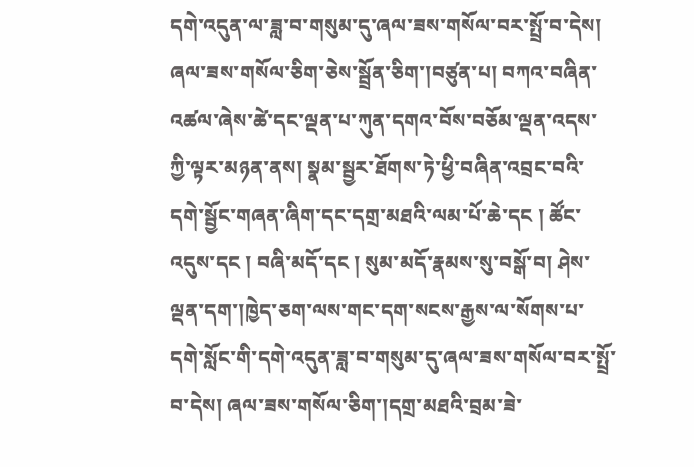དགེ་འདུན་ལ་ཟླ་བ་གསུམ་དུ་ཞལ་ཟས་གསོལ་བར་སྤྲོ་བ་དེས། ཞལ་ཟས་གསོལ་ཅིག་ཅེས་སྦྲོན་ཅིག་།བཙུན་པ། བཀའ་བཞིན་འཚལ་ཞེས་ཚེ་དང་ལྡན་པ་ཀུན་དགའ་བོས་བཅོམ་ལྡན་འདས་ཀྱི་ལྟར་མཉན་ནས། སྣམ་སྦྱར་ཐོགས་ཏེ་ཕྱི་བཞིན་འབྲང་བའི་དགེ་སྦྱོང་གཞན་ཞིག་དང་དགྲ་མཐའི་ལམ་པོ་ཆེ་དང ། ཚོང་འདུས་དང ། བཞི་མདོ་དང ། སུམ་མདོ་རྣམས་སུ་བསྒོ་བ། ཤེས་ལྡན་དག་།ཁྱེད་ཅག་ལས་གང་དག་སངས་རྒྱས་ལ་སོགས་པ་དགེ་སློང་གི་དགེ་འདུན་ཟླ་བ་གསུམ་དུ་ཞལ་ཟས་གསོལ་བར་སྤྲོ་བ་དེས། ཞལ་ཟས་གསོལ་ཅིག་།དགྲ་མཐའི་བྲམ་ཟེ་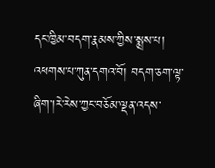དང་ཁྱིམ་བདག་རྣམས་ཀྱིས་སྨྲས་པ། འཕགས་པ་ཀུན་དགའ་བོ། བདག་ཅག་ལྟ་ཞིག་།རེ་རེས་ཀྱང་བཅོམ་ལྡན་འདས་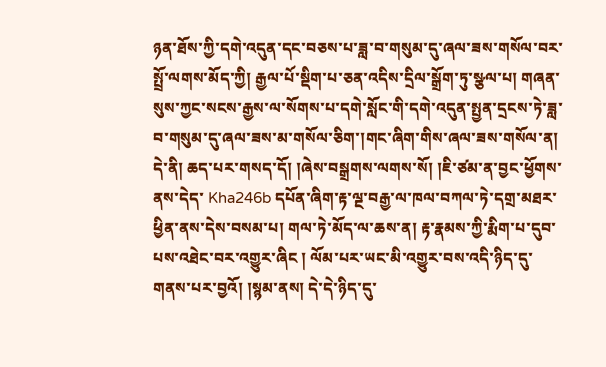ཉན་ཐོས་ཀྱི་དགེ་འདུན་དང་བཅས་པ་ཟླ་བ་གསུམ་དུ་ཞལ་ཟས་གསོལ་བར་སྤྲོ་ལགས་མོད་ཀྱི། རྒྱལ་པོ་སྡིག་པ་ཅན་འདིས་དྲིལ་སྒྲོག་ཏུ་སྩལ་པ། གཞན་སུས་ཀྱང་སངས་རྒྱས་ལ་སོགས་པ་དགེ་སློང་གི་དགེ་འདུན་སྤྱན་དྲངས་ཏེ་ཟླ་བ་གསུམ་དུ་ཞལ་ཟས་མ་གསོལ་ཅིག་།གང་ཞིག་གིས་ཞལ་ཟས་གསོལ་ན། དེ་ནི། ཆད་པར་གསད་དོ། །ཞེས་བསྒྲགས་ལགས་སོ། །ཇི་ཙམ་ན་བྱང་ཕྱོགས་ནས་དེད་ Kha246b དཔོན་ཞིག་རྟ་ལྔ་བརྒྱ་ལ་ཁལ་བཀལ་ཏེ་དགྲ་མཐར་ཕྱིན་ནས་དེས་བསམ་པ། གལ་ཏེ་མོད་ལ་ཆས་ན། རྟ་རྣམས་ཀྱི་རྨིག་པ་དུབ་པས་འཐེང་བར་འགྱུར་ཞིང ། ལོམ་པར་ཡང་མི་འགྱུར་བས་འདི་ཉིད་དུ་གནས་པར་བྱའོ། །སྙམ་ནས། དེ་དེ་ཉིད་དུ་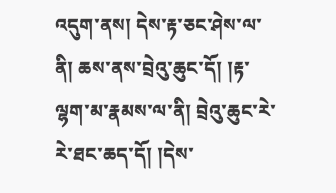འདུག་ནས། དེས་རྟ་ཅང་ཤེས་ལ་ནི། ཆས་ནས་བྲེའུ་ཆུང་དོ། །རྟ་ལྷག་མ་རྣམས་ལ་ནི། བྲེའུ་ཆུང་རེ་རེ་ཐང་ཆད་དོ། །དེས་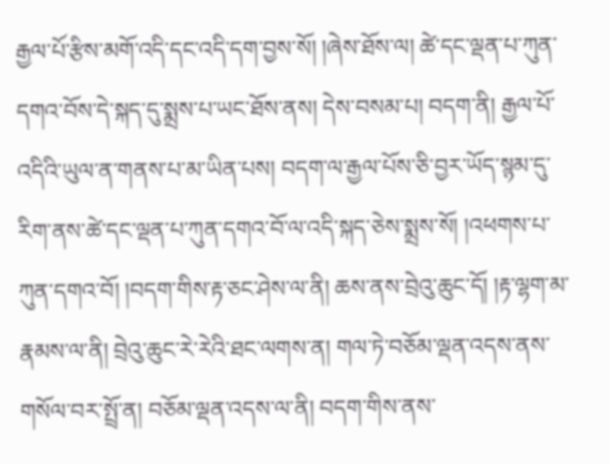རྒྱལ་པོ་རྩིས་མགོ་འདི་དང་འདི་དག་བྱས་སོ། །ཞེས་ཐོས་ལ། ཚེ་དང་ལྡན་པ་ཀུན་དགའ་བོས་དེ་སྐད་དུ་སྨྲས་པ་ཡང་ཐོས་ནས། དེས་བསམ་པ། བདག་ནི། རྒྱལ་པོ་འདིའི་ཡུལ་ན་གནས་པ་མ་ཡིན་པས། བདག་ལ་རྒྱལ་པོས་ཅི་བྱར་ཡོད་སྙམ་དུ་རིག་ནས་ཚེ་དང་ལྡན་པ་ཀུན་དགའ་བོ་ལ་འདི་སྐད་ཅེས་སྨྲས་སོ། །འཕགས་པ་ཀུན་དགའ་བོ། །བདག་གིས་རྟ་ཅང་ཤེས་ལ་ནི། ཆས་ནས་བྲེའུ་ཆུང་དོ། །རྟ་ལྷག་མ་རྣམས་ལ་ནི། བྲེའུ་ཆུང་རེ་རེའི་ཐང་ལགས་ན། གལ་ཏེ་བཅོམ་ལྡན་འདས་ནས་གསོལ་བར་སྤྲོ་ན། བཅོམ་ལྡན་འདས་ལ་ནི། བདག་གིས་ནས་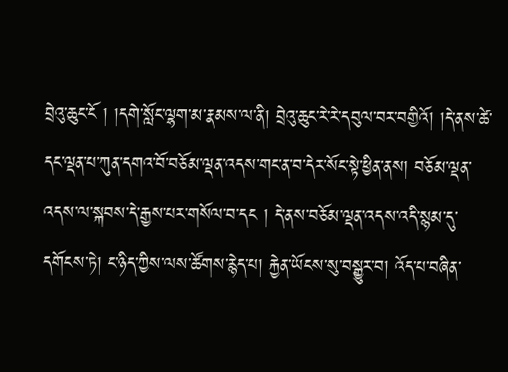བྲེའུ་ཆུང་ངོ ། །དགེ་སློང་ལྷག་མ་རྣམས་ལ་ནི། བྲེའུ་ཆུང་རེ་རེ་དབུལ་བར་བགྱིའོ། །དེ་ནས་ཚེ་དང་ལྡན་པ་ཀུན་དགའ་བོ་བཅོམ་ལྡན་འདས་གང་ན་བ་དེར་སོང་སྟེ་ཕྱིན་ནས། བཅོམ་ལྡན་འདས་ལ་སྐབས་དེ་རྒྱས་པར་གསོལ་བ་དང ། དེ་ནས་བཅོམ་ལྡན་འདས་འདི་སྙམ་དུ་དགོངས་ཏེ། ང་ཉིད་ཀྱིས་ལས་ཚོགས་རྙེད་པ། རྐྱེན་ཡོངས་སུ་བསྒྱུར་བ། འོད་པ་བཞིན་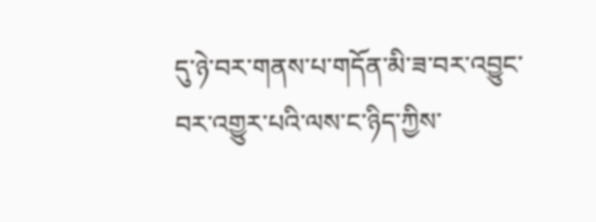དུ་ཉེ་བར་གནས་པ་གདོན་མི་ཟ་བར་འབྱུང་བར་འགྱུར་པའི་ལས་ང་ཉིད་ཀྱིས་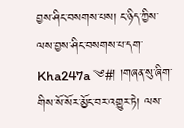བྱས་ཤིང་བསགས་པས། ང་ཉིད་ཀྱིས་ལས་བྱས་ཤིང་བསགས་པ་དག་ Kha247a ༄#། །གཞན་སུ་ཞིག་གིས་སོ་སོར་མྱོང་བར་འགྱུར་ཏེ། ལས་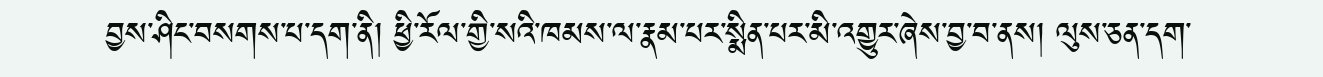བྱས་ཤིང་བསགས་པ་དག་ནི། ཕྱི་རོལ་གྱི་སའི་ཁམས་ལ་རྣམ་པར་སྨིན་པར་མི་འགྱུར་ཞེས་བྱ་བ་ནས། ལུས་ཅན་དག་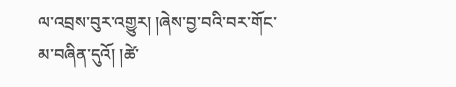ལ་འབྲས་བུར་འགྱུར། །ཞེས་བྱ་བའི་བར་གོང་མ་བཞིན་དུའོ། །ཚེ་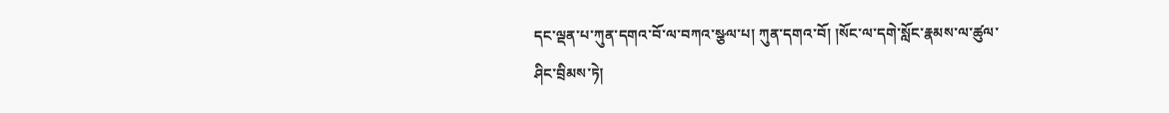དང་ལྡན་པ་ཀུན་དགའ་བོ་ལ་བཀའ་སྩལ་པ། ཀུན་དགའ་བོ། །སོང་ལ་དགེ་སློང་རྣམས་ལ་ཚུལ་ཤིང་བྲིམས་ཏེ།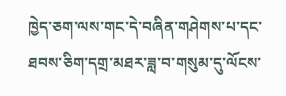ཁྱེད་ཅག་ལས་གང་དེ་བཞིན་གཤེགས་པ་དང་ཐབས་ཅིག་དགྲ་མཐར་ཟླ་བ་གསུམ་དུ་ལོངས་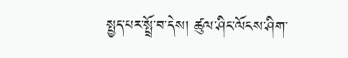སྤྱད་པར་སྤྲོ་བ་དེས། ཚུལ་ཤིང་ལོངས་ཤིག་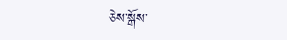ཅེས་སྒོས་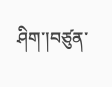ཤིག་།བཙུན་